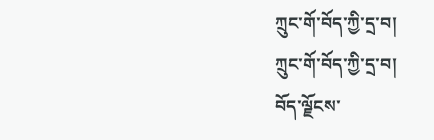ཀྲུང་གོ་བོད་ཀྱི་དྲ་བ།
ཀྲུང་གོ་བོད་ཀྱི་དྲ་བ།
བོད་ལྗོངས་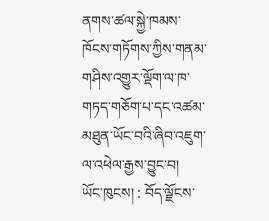ནགས་ཚལ་སྐྱེ་ཁམས་ཁོངས་གཏོགས་ཀྱིས་གནམ་གཤིས་འགྱུར་ལྡོག་ལ་ཁ་གཏད་གཅོག་པ་དང་འཚམ་མཐུན་ཡོང་བའི་ཞིབ་འཇུག་ལ་འཕེལ་རྒྱས་བྱུང་བ།
ཡོང་ཁུངས། : བོད་ལྗོངས་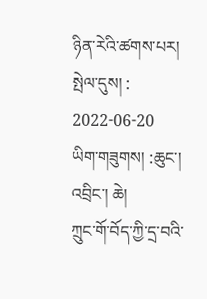ཉིན་རེའི་ཚགས་པར།     སྤེལ་དུས། : 2022-06-20
ཡིག་གཟུགས། :ཆུང་། འབྲིང་། ཆེ།
ཀྲུང་གོ་བོད་ཀྱི་དྲ་བའི་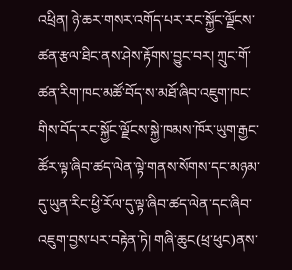འཕྲིན། ཉེ་ཆར་གསར་འགོད་པར་རང་སྐྱོང་ལྗོངས་ཚན་རྩལ་ཐིང་ནས་ཤེས་རྟོགས་བྱུང་བར། ཀྲུང་གོ་ཚན་རིག་ཁང་མཚོ་བོད་ས་མཐོ་ཞིབ་འཇུག་ཁང་གིས་བོད་རང་སྐྱོང་ལྗོངས་སྐྱེ་ཁམས་ཁོར་ཡུག་རྒྱང་ཚོར་ལྟ་ཞིབ་ཚད་ལེན་ལྟེ་གནས་སོགས་དང་མཉམ་དུ་ཡུན་རིང་ཕྱི་རོལ་དུ་ལྟ་ཞིབ་ཚད་ལེན་དང་ཞིབ་འཇུག་བྱས་པར་བརྟེན་ཏེ། གཞི་ཆུང(ཕྲ་ཕུང)ནས་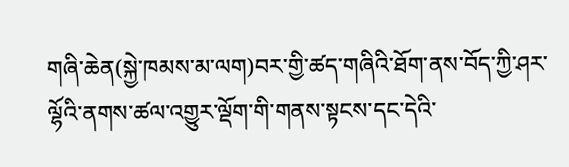གཞི་ཆེན(སྐྱེ་ཁམས་མ་ལག)བར་གྱི་ཚད་གཞིའི་ཐོག་ནས་བོད་ཀྱི་ཤར་ལྷོའི་ནགས་ཚལ་འགྱུར་ལྡོག་གི་གནས་སྟངས་དང་དེའི་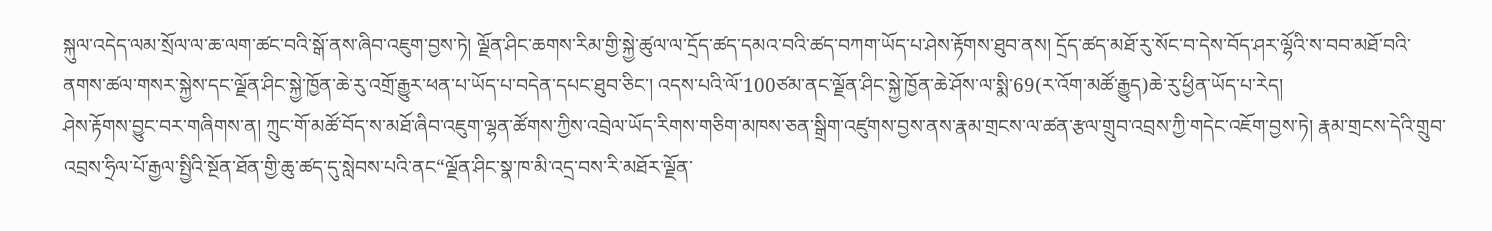སྐུལ་འདེད་ལམ་སྲོལ་ལ་ཆ་ལག་ཚང་བའི་སྒོ་ནས་ཞིབ་འཇུག་བྱས་ཏེ། ལྗོན་ཤིང་ཆགས་རིམ་གྱི་སྐྱེ་ཚུལ་ལ་དྲོད་ཚད་དམའ་བའི་ཚད་བཀག་ཡོད་པ་ཤེས་རྟོགས་ཐུབ་ནས། དྲོད་ཚད་མཐོ་རུ་སོང་བ་དེས་བོད་ཤར་ལྷོའི་ས་བབ་མཐོ་བའི་ནགས་ཚལ་གསར་སྐྱེས་དང་ལྗོན་ཤིང་སྐྱེ་ཁྱོན་ཆེ་རུ་འགྲོ་རྒྱུར་ཕན་པ་ཡོད་པ་བདེན་དཔང་ཐུབ་ཅིང་། འདས་པའི་ལོ་100ཙམ་ནང་ལྗོན་ཤིང་སྐྱེ་ཁྱོན་ཆེ་ཤོས་ལ་སྨི་69(ར་འོག་མཚོ་རྒྱུད)ཆེ་རུ་ཕྱིན་ཡོད་པ་རེད།
ཤེས་རྟོགས་བྱུང་བར་གཞིགས་ན། ཀྲུང་གོ་མཚོ་བོད་ས་མཐོ་ཞིབ་འཇུག་ལྷན་ཚོགས་ཀྱིས་འབྲེལ་ཡོད་རིགས་གཅིག་མཁས་ཅན་སྒྲིག་འཛུགས་བྱས་ནས་རྣམ་གྲངས་ལ་ཚན་རྩལ་གྲུབ་འབྲས་ཀྱི་གདེང་འཇོག་བྱས་ཏེ། རྣམ་གྲངས་དེའི་གྲུབ་འབྲས་ཧྲིལ་པོ་རྒྱལ་སྤྱིའི་སྔོན་ཐོན་གྱི་ཆུ་ཚད་དུ་སླེབས་པའི་ནང“ལྗོན་ཤིང་སྣ་ཁ་མི་འདྲ་བས་རི་མཐོར་ལྗོན་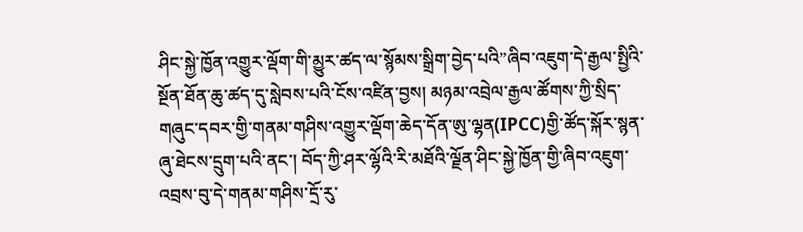ཤིང་སྐྱེ་ཁྱོན་འགྱུར་ལྡོག་གི་མྱུར་ཚད་ལ་སྙོམས་སྒྲིག་བྱེད་པའི”ཞིབ་འཇུག་དེ་རྒྱལ་སྤྱིའི་སྔོན་ཐོན་ཆུ་ཚད་དུ་སླེབས་པའི་ངོས་འཛིན་བྱས། མཉམ་འབྲེལ་རྒྱལ་ཚོགས་ཀྱི་སྲིད་གཞུང་དབར་གྱི་གནམ་གཤིས་འགྱུར་ལྡོག་ཆེད་དོན་ཨུ་ལྷན(IPCC)གྱི་ཚོད་སྐོར་སྙན་ཞུ་ཐེངས་དྲུག་པའི་ནང་། བོད་ཀྱི་ཤར་ལྷོའི་རི་མཐོའི་ལྗོན་ཤིང་སྐྱེ་ཁྱོན་གྱི་ཞིབ་འཇུག་འབྲས་བུ་དེ་གནམ་གཤིས་དྲོ་རུ་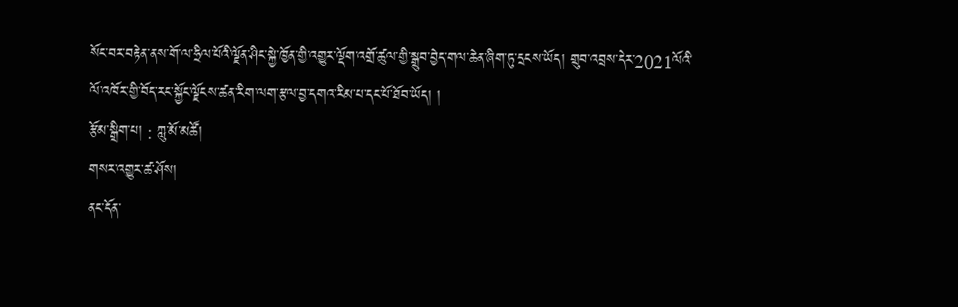སོང་བར་བརྟེན་ནས་གོ་ལ་ཧྲིལ་པོའི་ལྗོན་ཤིང་སྐྱེ་ཁྱོན་གྱི་འགྱུར་ལྡོག་འགྲོ་ཚུལ་གྱི་སྒྲུབ་བྱེད་གལ་ཆེན་ཞིག་ཏུ་དྲངས་ཡོད། གྲུབ་འབྲས་དེར་2021ལོའི་ལོ་འཁོར་གྱི་བོད་རང་སྐྱོང་ལྗོངས་ཚན་རིག་ལག་རྩལ་བྱ་དགའ་རིམ་པ་དང་པོ་ཐོབ་ཡོད། །
རྩོམ་སྒྲིག་པ། : ཀླུ་མོ་མཚོ།
གསར་འགྱུར་ཚ་ཤོས།
ནང་དོན་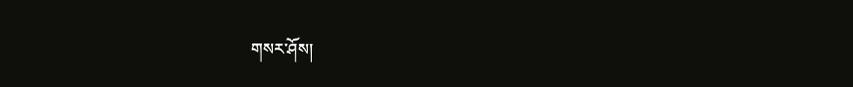གསར་ཤོས།